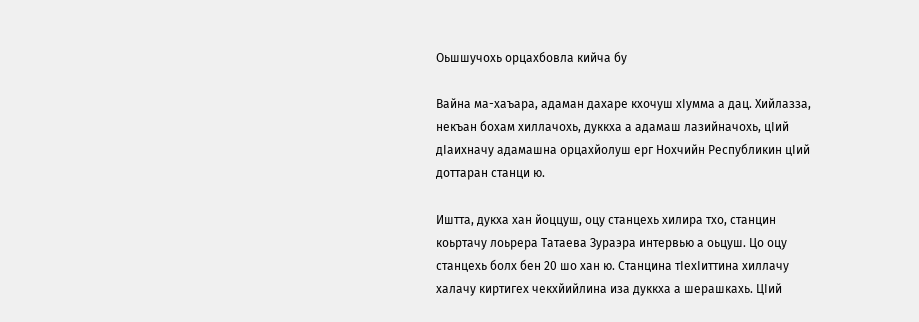Оьшшучохь орцахбовла кийча бу

Вайна ма-хаъара, адаман дахаре кхочуш хIумма а дац. Хийлазза, некъан бохам хиллачохь, дуккха а адамаш лазийначохь, цIий дIаихначу адамашна орцахйолуш ерг Нохчийн Республикин цIий доттаран станци ю.

Иштта, дукха хан йоццуш, оцу станцехь хилира тхо, станцин коьртачу лоьрера Татаева Зураэра интервью а оьцуш. Цо оцу станцехь болх бен 20 шо хан ю. Станцина тIехIиттина хиллачу халачу киртигех чекхйийлина иза дуккха а шерашкахь. ЦIий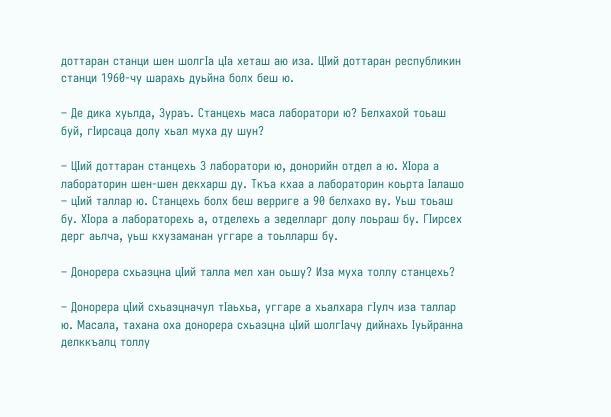доттаран станци шен шолгIа цIа хеташ аю иза. ЦIий доттаран республикин станци 1960-чу шарахь дуьйна болх беш ю.

– Де дика хуьлда, Зураъ. Станцехь маса лаборатори ю? Белхахой тоьаш буй, гIирсаца долу хьал муха ду шун?

– ЦIий доттаран станцехь 3 лаборатори ю, донорийн отдел а ю. ХIора а лабораторин шен-шен декхарш ду. Ткъа кхаа а лабораторин коьрта Iалашо – цIий таллар ю. Станцехь болх беш верриге а 90 белхахо ву. Уьш тоьаш бу. ХIора а лабораторехь а, отделехь а зеделларг долу лоьраш бу. ГIирсех дерг аьлча, уьш кхузаманан уггаре а тоьлларш бу.

– Донорера схьаэцна цIий талла мел хан оьшу? Иза муха толлу станцехь?

– Донорера цIий схьаэцначул тIаьхьа, уггаре а хьалхара гIулч иза таллар ю. Масала, тахана оха донорера схьаэцна цIий шолгIачу дийнахь Iуьйранна делккъалц толлу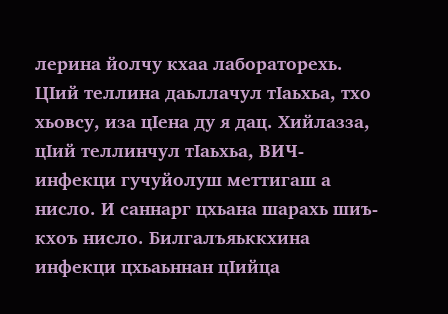лерина йолчу кхаа лабораторехь. ЦIий теллина даьллачул тIаьхьа, тхо хьовсу, иза цIена ду я дац. Хийлазза, цIий теллинчул тIаьхьа, ВИЧ-инфекци гучуйолуш меттигаш а нисло. И саннарг цхьана шарахь шиъ-кхоъ нисло. Билгалъяьккхина инфекци цхьаьннан цIийца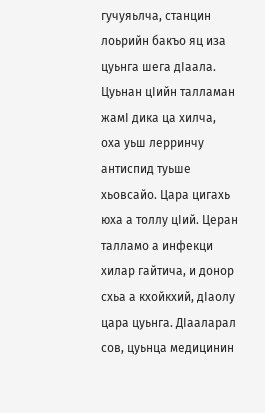гучуяьлча, станцин лоьрийн бакъо яц иза цуьнга шега дIаала. Цуьнан цIийн талламан жамI дика ца хилча, оха уьш лерринчу антиспид туьше хьовсайо. Цара цигахь юха а толлу цIий. Церан талламо а инфекци хилар гайтича, и донор схьа а кхойкхий, дIаолу цара цуьнга. ДIааларал сов, цуьнца медицинин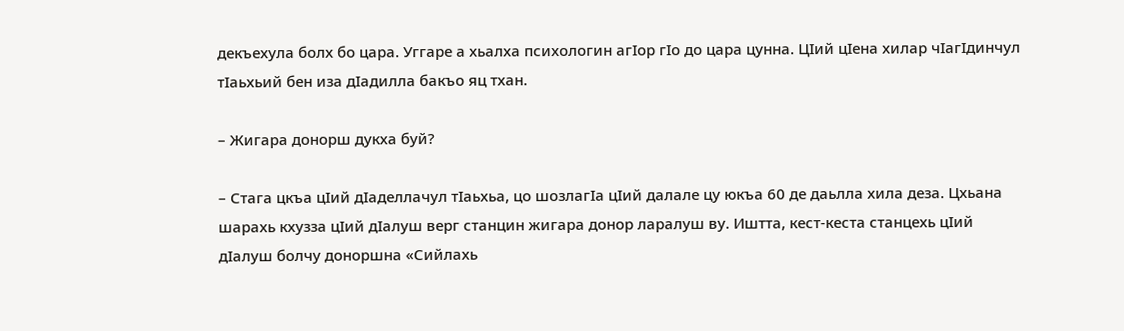декъехула болх бо цара. Уггаре а хьалха психологин агIор гIо до цара цунна. ЦIий цIена хилар чIагIдинчул тIаьхьий бен иза дIадилла бакъо яц тхан.

– Жигара донорш дукха буй?

– Стага цкъа цIий дIаделлачул тIаьхьа, цо шозлагIа цIий далале цу юкъа 60 де даьлла хила деза. Цхьана шарахь кхузза цIий дIалуш верг станцин жигара донор ларалуш ву. Иштта, кест-кеста станцехь цIий дIалуш болчу доноршна «Сийлахь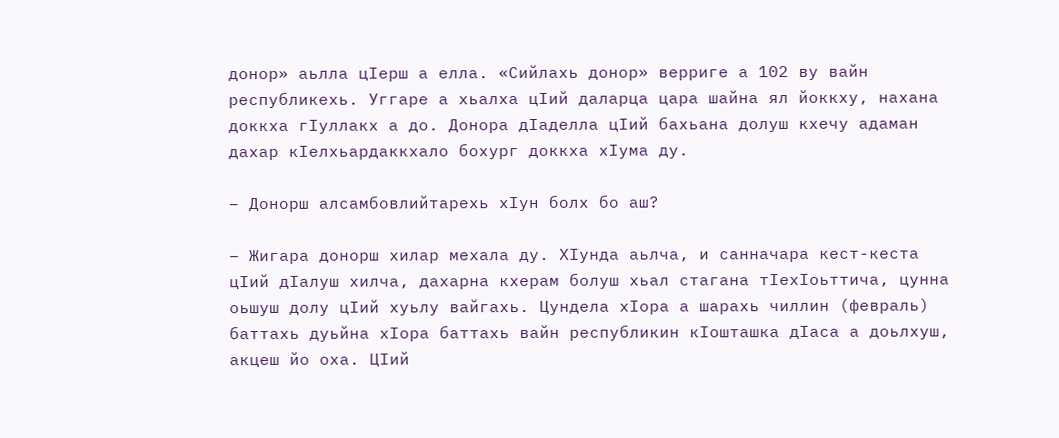донор» аьлла цIерш а елла. «Сийлахь донор» верриге а 102 ву вайн республикехь. Уггаре а хьалха цIий даларца цара шайна ял йоккху, нахана доккха гIуллакх а до. Донора дIаделла цIий бахьана долуш кхечу адаман дахар кIелхьардаккхало бохург доккха хIума ду.

– Донорш алсамбовлийтарехь хIун болх бо аш?

– Жигара донорш хилар мехала ду. ХIунда аьлча, и санначара кест-кеста цIий дIалуш хилча, дахарна кхерам болуш хьал стагана тIехIоьттича, цунна оьшуш долу цIий хуьлу вайгахь. Цундела хIора а шарахь чиллин (февраль) баттахь дуьйна хIора баттахь вайн республикин кIошташка дIаса а доьлхуш, акцеш йо оха. ЦIий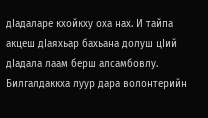дIадаларе кхойкху оха нах. И тайпа акцеш дIаяхьар бахьана долуш цIий дIадала лаам берш алсамбовлу. Билгалдаккха луур дара волонтерийн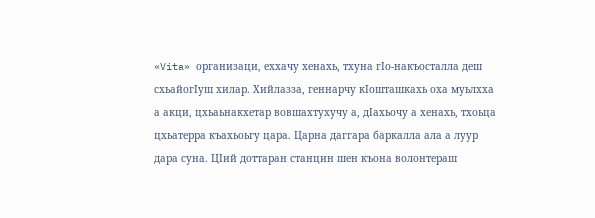«Vita» организаци, еххачу хенахь, тхуна гIо-накъосталла деш схьайогIуш хилар. Хийлазза, геннарчу кIошташкахь оха муьлхха а акци, цхьаьнакхетар вовшахтухучу а, дIахьочу а хенахь, тхоьца цхьатерра къахьоьгу цара. Царна даггара баркалла ала а луур дара суна. ЦIий доттаран станцин шен къона волонтераш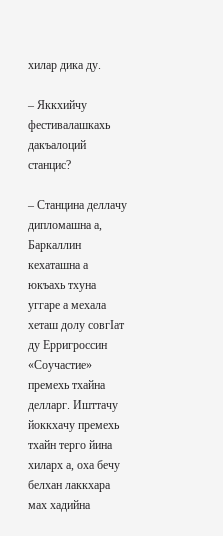хилар дика ду.

– Яккхийчу фестивалашкахь дакъалоций станцис?

– Станцина деллачу дипломашна а, Баркаллин кехаташна а юкъахь тхуна уггаре а мехала хеташ долу совгIат ду Ерригроссин «Соучастие» премехь тхайна делларг. Ишттачу йоккхачу премехь тхайн терго йина хиларх а, оха бечу белхан лаккхара мах хадийна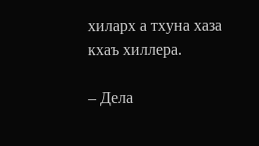хиларх а тхуна хаза кхаъ хиллера.

– Дела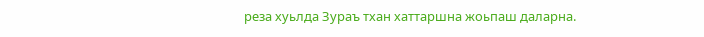реза хуьлда Зураъ тхан хаттаршна жоьпаш даларна.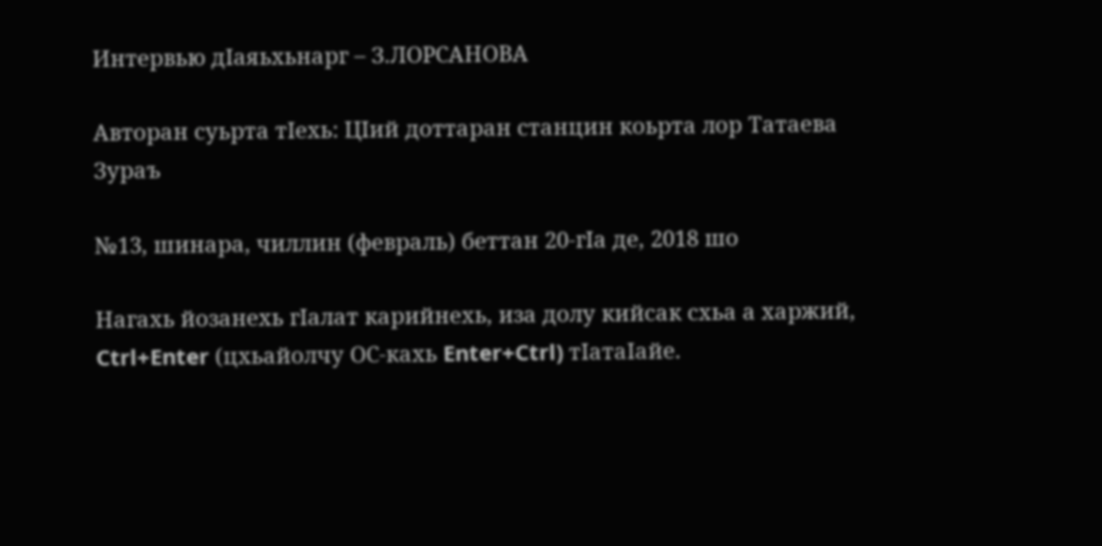Интервью дIаяьхьнарг – З.ЛОРСАНОВА

Авторан суьрта тIехь: ЦIий доттаран станцин коьрта лор Татаева Зураъ

№13, шинара, чиллин (февраль) беттан 20-гIа де, 2018 шо

Нагахь йозанехь гIалат карийнехь, иза долу кийсак схьа а харжий, Ctrl+Enter (цхьайолчу ОС-кахь Enter+Ctrl) тIатаIайе.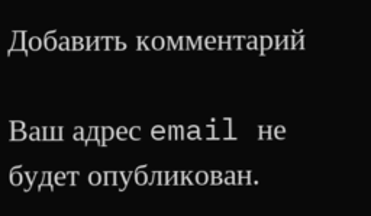Добавить комментарий

Ваш адрес email не будет опубликован.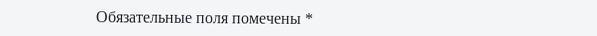Обязательные поля помечены *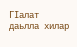ГIалат даьлла хилар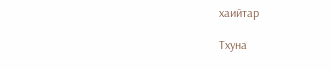хаийтар

Тхуна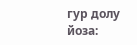гур долу йоза: